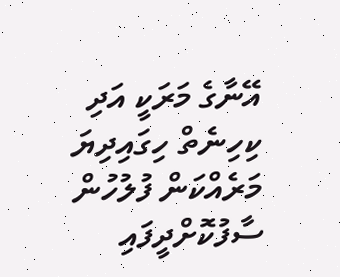އޭނާގެ މަރަކީ އަދި ކިހިނެތް ހިގައިދިޔަ މަރެއްކަން ފުލުހުން ސާފުކޮށްދީފައި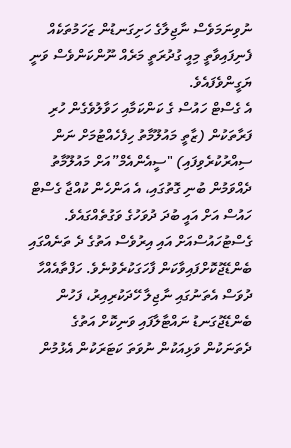ނުވިނަމަވެސް ނާޖިލާގެ ހަށިގަނޑުން ޒަހަމުތަކެއް ފެނިފައިވާތީ މިއީ ގުދުރަތީ މަރެއް ނޫންކަންވެސް ވަނީ ޔަގީންވެފައެވެ.
އެ ގެސްޓް ހައުސް ގެ ކަންކަމާއި ހަވާލުވެގެން ހުރި ފަރާތަކުން (ޒާތީ މައުލޫމާތު ހިފެހެއްޓުމަށް ނަން ސިއްރުކުރެވިފައި) "ސީއެންއެމް”އަށް މައުލޫމާތު ދެއްވަމުން ބުނި ގޮތުގައި، އެ އަންހެން ކުއްޖާ ގެސްޓް ހައުސް އަށް އައީ ބުދަ ދުވަހުގެ ވަގުތެއްގައެވެ.
ގެސްޓުހައުސްއަށް އައި އިރުވެސް އަތުގެ ދެ ތަނެއްގައި ބެންޑޭޖުކޮށްފައިވާކަން ފާހަގަކުރެވުނެވެ. ހަފްތާއެއްހާ ދުވަސް އެތަނުގައި ނާޖިލާ ހޭދަކުރިއިރު، ފަހުން ބެންޑޭޖުގަނޑު ނައްޓާލާފައި ވަނިކޮށް އަތުގެ ދެތަނަކުން ވަޅިއަކުން ނުވަތަ ކަޓަރަކުން އެޅުމުން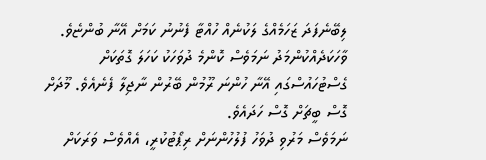ލިބޭނެފަދަ ޒަހަމެއްގެ ލަކުނެއް ހުއްޓާ ފެނުނު ކަމަށް އޭނާ ބުންޏެވެ.
ވާހަކަދެއްކުންމަދު ނަމަވެސް ކޮންމެ ދުވަހަކު ކަހަލަ ގޮތަކަށް ގެސްޓުހައުސްގައި އޭނާ ހުންނަ ރޫމުން ބޭރުން ނާޖިލާ ފެނެއެވެ. މޫދަށް ގޮސް ބީޗަށް ގޮސް ހަދައެވެ.
ނަމަވެސް މަރުވި ދުވަހު ފުލުހުންނަށް ރިޕޯޓުކުރީ، އެއްވެސް ވަރަކަށް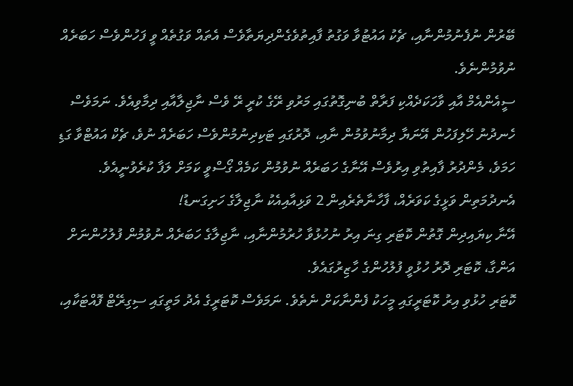ބޭރުން ނުފެނުމުންނާއި، ޗެކު އައުޓުވާ ވަގުތު ފާއިތުވެގެންދިޔަތާވެސް އެތައް ވަގުތެއް ވީ ފަހުންވެސް ހަބަރެއް ނުވުމުންނެވެ.
ސީއެންއެމް އާއި ވާހަކަދެއްކި ފަރާތް ބުނިގޮތުގައި މަރުވި ރޭގެ ކުރީ ރޭ ވެސް ނާޖިލާއާއި ދިމާވިއެވެ. ނަމަވެސް ހެނދުނު ހޭލިފަހުން އޭނަޔާ ދިމާނުވުމުން ނާއި، ދޮރުގައި ޓަކިދިނުމުންވެސް ހަބަރެއް ނުވެ، ޗެކް އައުޓްވާ ގަޑި ހަމަވެ، މެންދުރު ފާއިތުވި އިރުވެސް އޭނާގެ ހަބަރެއް ނުވުމުން ކަމެއް ގޯސްވީ ކަމަށް ލަފާ ކުރެވުނީއެވެ.
އެނދުމަތިން ވަޅީގެ ކަވަރެއް، ފާހާނާތެރެއިން 2 ވަޅިއާއިއެކު ނާޖިލާގެ ހަށިގަނޑު!
އޭނާ ކިޔައިދިން ގޮތުން ކޮޓަރި ގިނަ އިރު ނުހުޅުވާ ހުރުމުންނާއި، ނާޖިލާގެ ހަބަރެއް ނުވުމުން ފުލުހުންނަށް އަންގާ، ކޮޓަރި ދޮރު ހުޅުވީ ފުލުހުންގެ ހާޒިރުގައެވެ.
ކޮޓަރި ހުޅުވި އިރު ކޮޓަރީގައި މީހަކު ފެންނާކަށް ނެތެވެ. ނަމަވެސް ކޮޓަރީގެ އެދު މަތީގައި ސިގިރޭޓް ފޮއްޓަކާއި،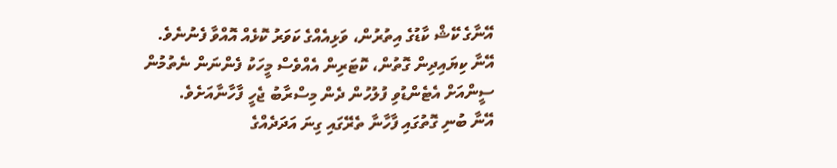އޭނާގެ ކޭޝް ކާޑުގެ އިތުރުން، ވަޅިއެއްގެ ކަވަރު ކޮޅެއް އޮއްވާ ފެނުނެވެ.
އޭނާ ކިޔައިދިން ގޮތުން، ކޮޓަރިން އެއްވެސް މީހަކު ފެންނަން ނެތުމުން ސީންއަށް އެޓެންޑުވި ފުލުހުން ދެން މިސްރާބު ޖެހީ ފާހާނާއަށެވެ.
އޭނާ ބުނި ގޮތުގައި ފާހާނާ ތެރޭގައި ގިނަ އަދަދެއްގެ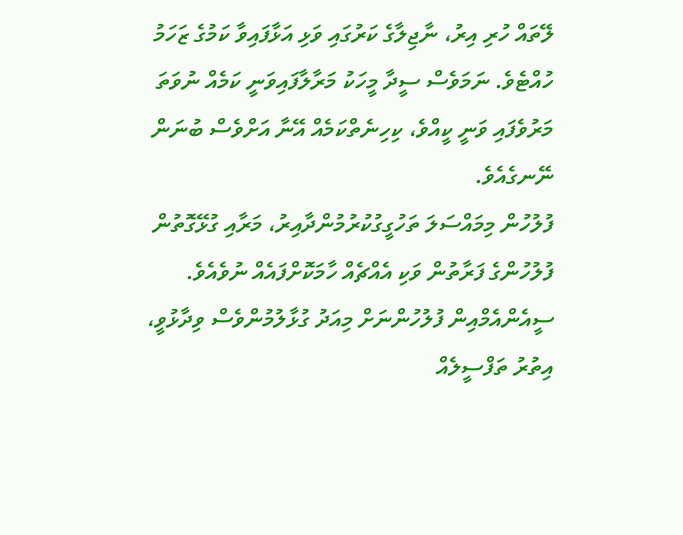ލޭތައް ހުރި އިރު، ނާޖިލާގެ ކަރުގައި ވަޅި އަޅާފައިވާ ކަމުގެ ޒަހަމު ހުއްޓެވެ. ނަމަވެސް ސީދާ މީހަކު މަރާލާފައިވަނީ ކަމެއް ނުވަތަ މަރުވެފައި ވަނީ ކީއްވެ، ކިހިނެތްކަމެއް އޭނާ އަށްވެސް ބުނަން ނޭނގެއެވެ.
ފުލުހުން މިމައްސަލަ ތަހުގީގުކުރުމުންދާއިރު، މަރާއި ގުޅޭގޮތުން ފުލުހުންގެ ފަރާތުން ވަކި އެއްޗެއް ހާމަކޮށްފައެއް ނުވެއެވެ.
ސީއެންއެމްއިން ފުލުހުންނަށް މިއަދު ގުޅާލުމުންވެސް ވިދާޅުވީ، އިތުރު ތަފްސީލެއް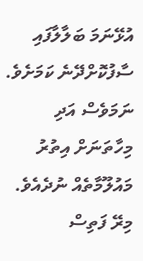އުޅޭނަމަ ބަލާލާފައި ސާފުކޮށްދޭނެ ކަމަށެވެ. ނަމަވެސް އަދި މިހާތަނަށް އިތުރު މައުލޫމާތެއް ނުދެއެވެ.
މިރޭ ފަތިސް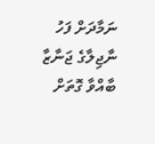ނަމާދަށް ފަހު ނާޖިލާގެ ޖަނާޒާ ބާއްވާ ގޮތަށް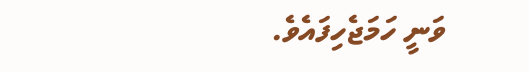ވަނީ ހަމަޖެހިފައެވެ.